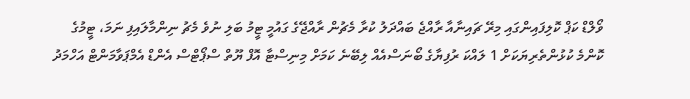ވޯލްޑް ކަޕް ކޮލިފައިންގައި މިރޭ ޗައިނާއާ ރާއްޖެ ބައްދަލު ކުރާ މެޗުން ރާއްޖޭގެ ގައުމީ ޓީމު ބަލި ނުވެ މެޗު ނިންމާލައިފި ނަމަ، ޓީމުގެ ކޮންމެ ކުޅުންތެރިޔަކަށް 1 ލައްކަ ރުފިޔާގެ ބޯނަސްއެއް ލިބޭނެ ކަމަށް މިނިސްޓާ އޮފް ޔޫތް ސްޕޯޓްސް އެންޑް އެމްޕަވާމަންޓް އަހްމަދު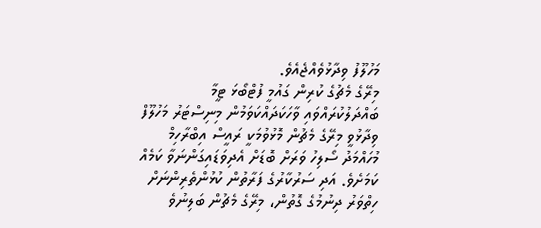މަހުލޫފު ވިދާޅުވެއްޖެއެވެ.
މިރޭގެ މެޗުގެ ކުރިން ގައުމީ ފުޓްބޯޅަ ޓީމާ ބައްދަލުކުރައްވައި ވާހަކަދައްކަވަމުން މިނިސްޓަރު މަހުލޫފް ވިދާޅުވީ މިރޭގެ މެޗުން މޮޅުވުމަކީ ރައީސް އިބްރާހިމް މުހައްމަދު ސޯލިހު ވަރަށް ބޮޑަށް އެދިވަޑައިގަންނަވާ ކަމެއް ކަމަށެވެ. އަދި ސަރުކާރުގެ ފަރާތުން ކުޅުންތެރިންނަށް ހިތްވަރު ދިނުމުގެ ގޮތުން، މިރޭގެ މެޗުން ބަލިނުވެ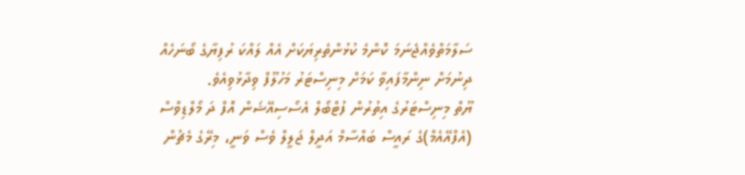ސަލާމަތްވެއްޖެނަމަ ކޮންމެ ކުޅުންތެރިޔަކަށް އެއް ލައްކަ ރުފިޔާގެ ބޯނަހެއް ދިނުމަށް ނިންމާފައިވާ ކަމަށް މިނިސްޓަރު މަހުލޫފް ވިދާޅުވިއެވެ.
ޔޫތް މިނިސްޓަރުގެ އިތުރުން ފުޓްބޯލް އެސޯސިއޭޝަން އޮފް ދަ މޯލްޑިވްސް (އެފްއޭއެމް)ގެ ރައީސް ބައްސާމް އަދީލް ޖަލީލް ވެސް ވަނީ، މިރޭގެ މެޗުން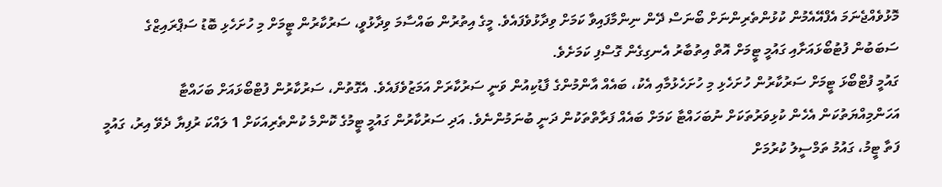މޮޅުވެއްޖެނަމަ އެފްއޭއެމުން ކުޅުންތެރިންނަށް ބޯނަސް ދޭން ނިންމާފައިވާ ކަމަށް ވިދާޅުވެފައެވެ. މީގެ އިތުރުން ބައްސާމަ ވިދާޅުވީ، ސަރުކާރުން ޓީމަށް މި ހުށަހެޅި ބޮޑު ސަޕްރައިޒްގެ ސަބަބުން ފުޓުބޯޅައަށާއި ގައުމީ ޓީމަށް އޮތް އިތުބާރު އެނގިގެން ގޮސްފި ކަމަށެވެ.
ގައުމީ ފުޓްބޯޅަ ޓީމަށް ސަރުކާރުން ހުށަހެޅި މި ހުށަހެޅުމާއި އެކު، ބައެއް އާންމުންގެ ފާޑުކިއުން ވަނީ ސަރުކާރަށް އަމަޒުވެފައެވެ. އެގޮތުން، ސަރުކާރުން ފުޓްބޯޅައަށް ބަހައްޓާ އަހަންމިއްޔަތުކަން އެހެން ކުޅިވަރުތަކަށް ނުބަހައްޓާ ކަމަށް ބައެއް ފަރާތްތަކުން ދަނީ ބުނަމުންނެވެ. އަދި ސަރުކާރުން ގައުމީ ޓީމުގެ ކޮންމެ ކުންތެރިއަކަށް 1 ލައްކަ ރުފިޔާ ދެވޭ އިރު، ގައުމީ ފަތާ ޓީމު، ގައުމު ތަމްސީލު ކުރުމަށް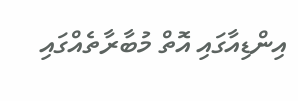އިންޑިއާގައި އޮތް މުބާރާތެއްގައި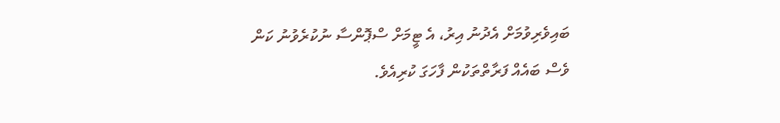ބައިވެރިވުމަށް އެދުނު އިރު، އެ ޓީމަށް ސްޕޮންސާ ނުކުރެވުނު ކަން ވެސް ބައެއް ފަރާތްތަކުން ފާހަގަ ކުރިއެވެ.